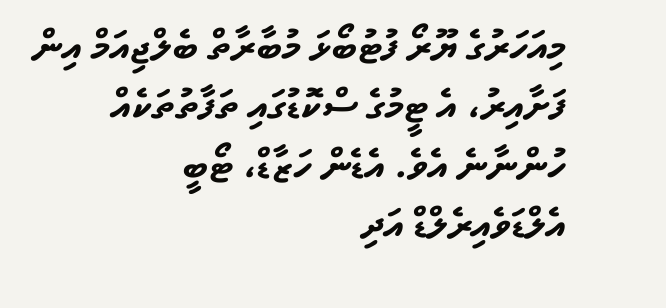މިއަހަރުގެ ޔޫރޯ ފުޓުބޯޅަ މުބާރާތް ބެލްޖިއަމް އިން ފަށާއިރު، އެ ޓީމުގެ ސްކޮޑުގައި ތަފާތުތަކެއް ހުންނާނެ އެވެ. އެޑެން ހަޒާޑް، ޓޯބީ އެލްޑަވެއިރެލްޑް އަދި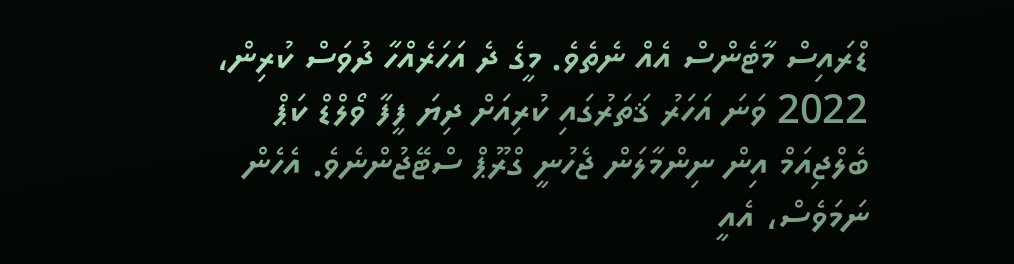ޑްރައިސް މާޓެންސް އެއް ނެތެވެ. މީގެ ދެ އަހަރެއްހާ ދުވަސް ކުރިން، 2022 ވަނަ އަހަރު ޤަތަރުގައި ކުރިއަށް ދިޔަ ފީފާ ވޯލްޑް ކަޕް ބެލްޖިއަމް އިން ނިންމާލަން ޖެހުނީ ގްރޫޕް ސްޓޭޖުންނެވެ. އެހެން ނަމަވެސް، އެއީ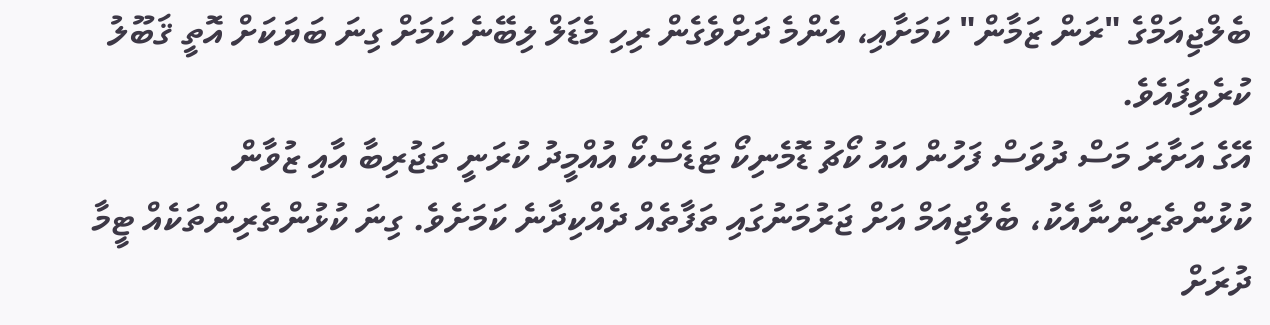ބެލްޖިއަމްގެ "ރަން ޒަމާން" ކަމަށާއި، އެންމެ ދަށްވެގެން ރިހި މެޑަލް ލިބޭނެ ކަމަށް ގިނަ ބަޔަކަށް އޮތީ ޤަބޫލު ކުރެވިފައެވެ.
އޭގެ އަށާރަ މަސް ދުވަސް ފަހުން އައު ކޯޗު ޑޮމެނިކޯ ޓަޑެސްކޯ އުއްމީދު ކުރަނީ ތަޖުރިބާ އާއި ޒުވާން ކުޅުންތެރިންނާއެކު، ބެލްޖިއަމް އަށް ޖަރުމަނުގައި ތަފާތެއް ދެއްކިދާނެ ކަމަށެވެ. ގިނަ ކުޅުންތެރިންތަކެއް ޓީމާ ދުރަށް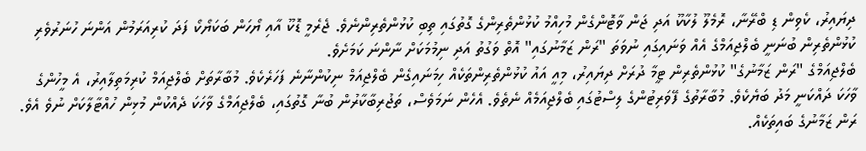ދިޔައިރު، ކެވިން ޑި ބްރޭނާ، ރޮމެލޫ ލުކާކޫ އަދި ޖަން ވާޓޮންގެން މުހިއްމު ކުޅުންތެރިންގެ ގޮތުގައި ތިބި ކުޅުންތެރިންނެވެ. ޖެރެމީ ޑޮކޫ އާއި ޔޯހަން ބަކަޔޯކޯ ފަދަ ކުރިއަރަމުން އަންނަ ހުނަރުވެރި ކުޅުންތެރިން ބުނަނީ ބެލްޖިއަމްގެ އެއް ވަނައިގައި ނުވަތަ "ރަން ޒަމާނުގައި" އޮތް ވަގުތު އަދި ނިމުމަކަށް ނާންނަ ކަމަށެވެ.
ބެލްޖިއަމްގެ "ރަން ޒަމާނުގެ" ކުޅުންތެރިން ޓީމާ ދުރަށް ދިޔައިރު، މިއީ އައު ކުޅުންތެރިންތަކެއް ހިމަނައިގެން ބެލްޖިއަމް ނިކުންނާނެ ފަހަރެކެވެ. މުބާރާތަށް ބެލްޖިއަމް ކުރިމަތިލާއިރު، އެ މީހުންގެ ވާހަކަ ދައްކަނީ މަދު ބަޔެކެވެ. މުބާރާތުގެ ފޭވަރިޓުންގެ ލިސްޓުގައި ބެލްޖިއަމެއް ނެތެވެ. އެހެން ނަމަވެސް، ތަޖުރިބާކާރުން ބުނާ ގޮތުގައި، ބެލްޖިއަމްގެ ވާހަކަ ދެއްކުން މުޅިން ހުއްޓާލާކަށް ނުވެ އެވެ.
ރަން ޒަމާނުގެ ބައިތަކެއް.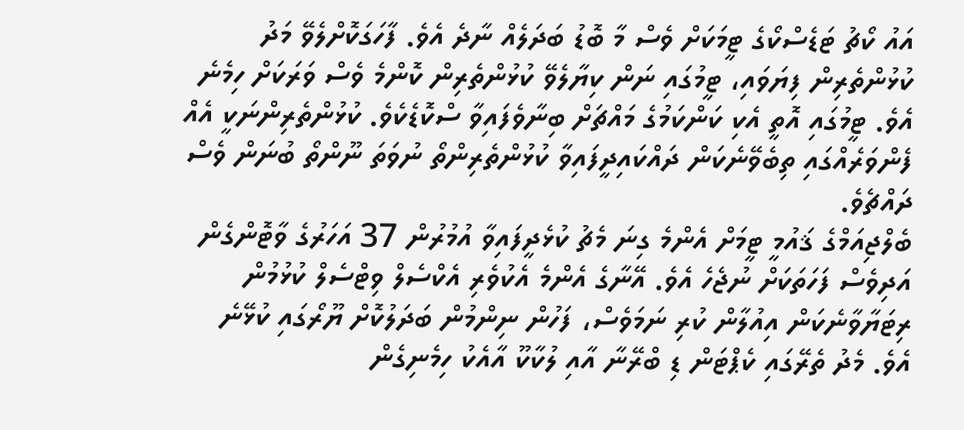އައު ކޯޗު ޓަޑެސްކޯގެ ޓީމަކަށް ވެސް މާ ބޮޑު ބަދަލެއް ނާދެ އެވެ. ފާހަގަކޮށްލެވޭ މަދު ކުޅުންތެރިން ފިޔަވައި، ޓީމުގައި ނަން ކިޔާލެވޭ ކުޅުންތެރިން ކޮންމެ ވެސް ވަރަކަށް ހިމެނެ އެވެ. ޓީމުގައި އޮތީ އެކި ކަންކަމުގެ މައްޗަށް ބިނާވެފައިވާ ސްކޮޑެކެވެ. ކުޅުންތެރިންނަކީ އެއް ފެންވަރެއްގައި ތިބެވޭނެކަން ދައްކައިދީފައިވާ ކުޅުންތެރިންތޯ ނުވަތަ ނޫންތޯ ބުނަން ވެސް ދައްޗެވެ.
ބެލްޖިއަމްގެ ޤައުމީ ޓީމަށް އެންމެ ގިނަ މެޗު ކުޅެދީފައިވާ އުމުރުން 37 އަހަރުގެ ވާޓޮންގެން އަދިވެސް ފަހަތަކަށް ނުޖެހެ އެވެ. އޭނާގެ އެންމެ އެކުވެރި އެކްސެލް ވިޓްސެލް ކުޅުމުން ރިޓަޔާވާނެކަން އިއުލާން ކުރި ނަމަވެސް، ފަހުން ނިންމުން ބަދަލުކޮށް ޔޫރޯގައި ކުޅޭނެ އެވެ. މެދު ތެރޭގައި ކެޕްޓަން ޑި ބްރޭނާ އާއި ލުކާކޫ އާއެކު ހިމެނިގެން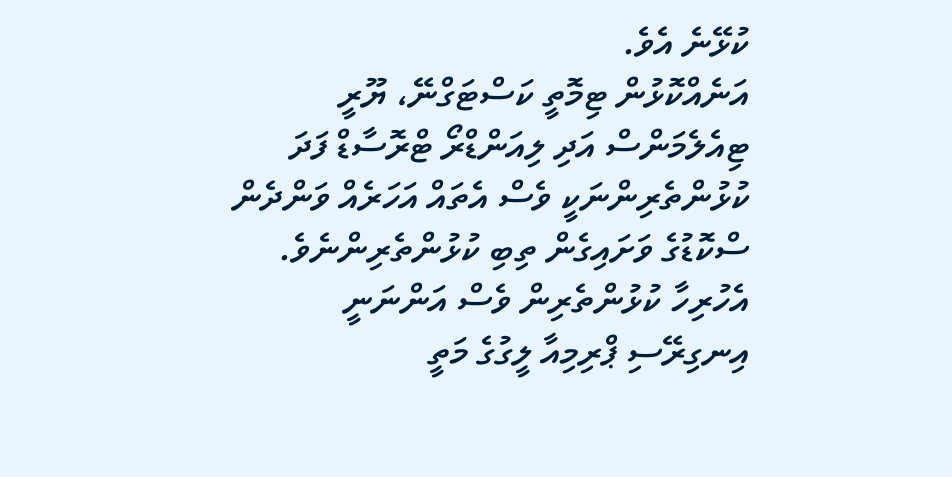ކުޅޭނެ އެވެ.
އަނެއްކޮޅުން ޓިމޮތީ ކަސްޓަގްނޭ، ޔޫރީ ޓިއެލެމަންސް އަދި ލިއަންޑްރޯ ޓްރޮސާޑް ފަދަ ކުޅުންތެރިންނަކީ ވެސް އެތައް އަހަރެއް ވަންދެން ސްކޮޑުގެ ވަށައިގެން ތިބި ކުޅުންތެރިންނެވެ. އެހުރިހާ ކުޅުންތެރިން ވެސް އަންނަނީ އިނގިރޭސި ޕްރިމިއާ ލީގުގެ މަތީ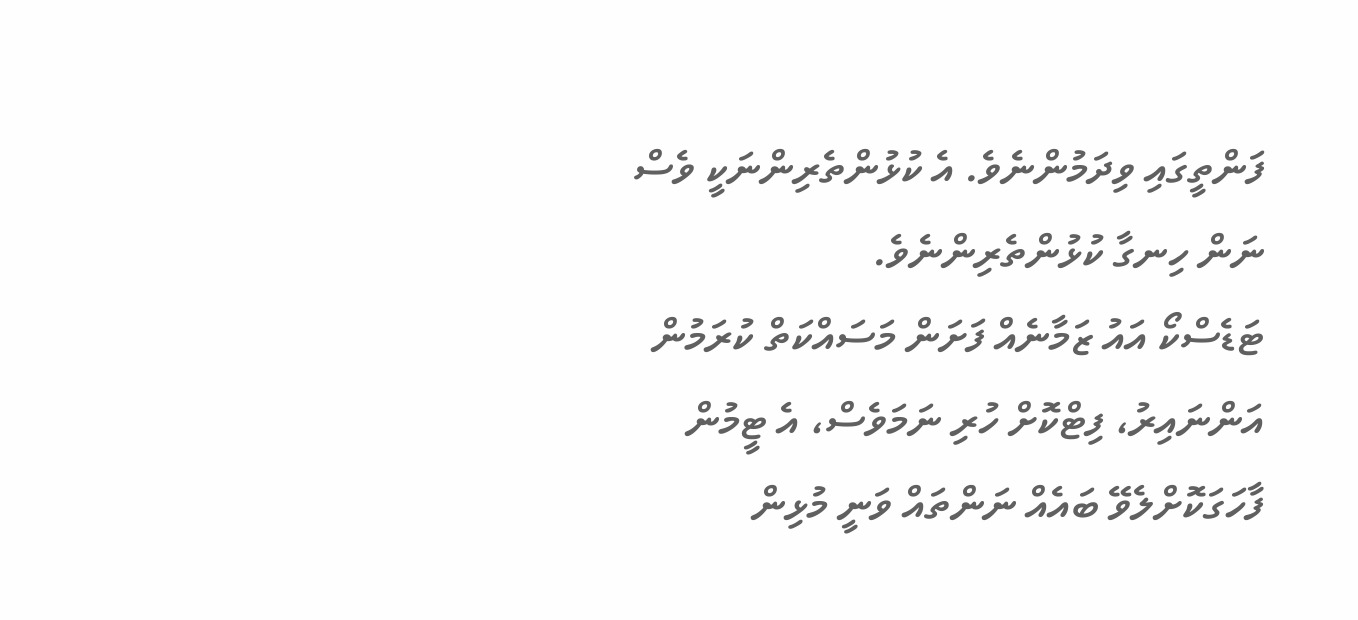ފަންތީގައި ވިދަމުންނެވެ. އެ ކުޅުންތެރިންނަކީ ވެސް ނަން ހިނގާ ކުޅުންތެރިންނެވެ.
ޓަޑެސްކޯ އައު ޒަމާނެއް ފަށަން މަސައްކަތް ކުރަމުން އަންނައިރު، ފިޓްކޮށް ހުރި ނަމަވެސް، އެ ޓީމުން ފާހަގަކޮށްލެވޭ ބައެއް ނަންތައް ވަނީ މުޅިން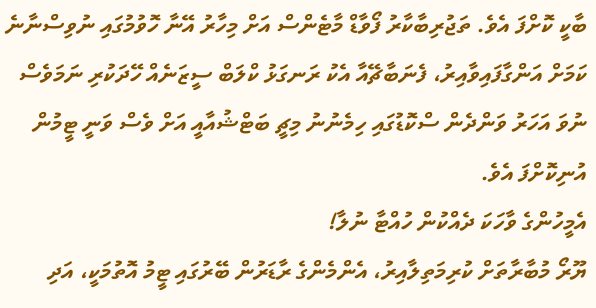ބާކީ ކޮށްފަ އެވެ. ތަޖުރިބާކާރު ފޯވާޑް މާޓެންސް އަށް މިހާރު އޭނާ ހޮވުމުގައި ނުވިސްނާނެ ކަމަށް އަންގާފައިވާއިރު، ފެނަބާޗޭއާ އެކު ރަނގަޅު ކްލަބް ސީޒަނެއް ހޭދަކުރި ނަމަވެސް ނުވަ އަހަރު ވަންދެން ސްކޮޑުގައި ހިމެނުނު މިޗީ ބަޓްޝުއާއީ އަށް ވެސް ވަނީ ޓީމުން އުނިކޮށްފަ އެވެ.
އެމީހުންގެ ވާހަކަ ދެއްކުން ހުއްޓާ ނުލާ!
ޔޫރޯ މުބާރާތަށް ކުރިމަތިލާއިރު، އެންމެންގެ ރާޑަރުން ބޭރުގައި ޓީމު އޮތުމަކީ، އަދި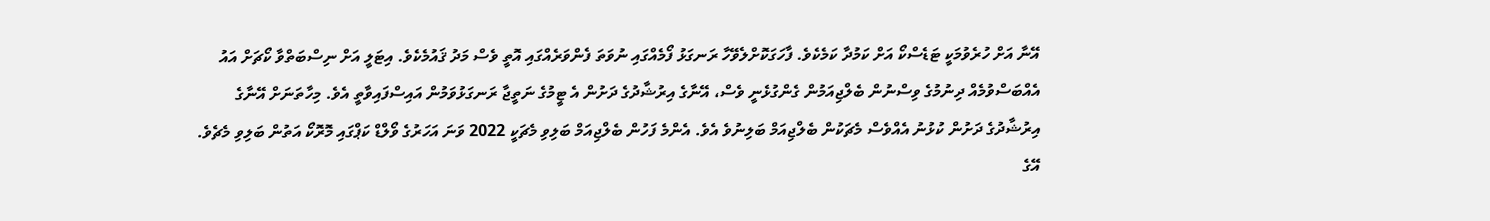އޭނާ އަށް ހުރެވުމަކީ ޓަޑެސްކޯ އަށް ކަމުދާ ކަމެކެވެ. ފާހަގަކޮށްލެވޭހާ ރަނގަޅު ފޯމެއްގައި ނުވަތަ ފެންވަރެއްގައި އޮތީ ވެސް މަދު ޤައުމެކެވެ. އިޓަލީ އަށް ނިސްބަތްވާ ކޯޗަށް އައު އެއްބަސްވުމެއް ދިނުމުގެ ވިސްނުން ބެލްޖިއަމުން ގެންގުޅެނީ ވެސް، އޭނާގެ އިރުޝާދުގެ ދަށުން އެ ޓީމުގެ ނަތީޖާ ރަނގަޅުވަމުން އައިސްފައިވާތީ އެވެ. މިހާތަނަށް އޭނާގެ އިރުޝާދުގެ ދަށުން ކުޅުނު އެއްވެސް މެޗަކުން ބެލްޖިއަމް ބަލިނުވެ އެވެ. އެންމެ ފަހުން ބެލްޖިއަމް ބަލިވި މެޗަކީ 2022 ވަނަ އަހަރުގެ ވޯލްޑް ކަޕްގައި މޮރޮކޯ އަތުން ބަލިވި މެޗެވެ.
އޭގެ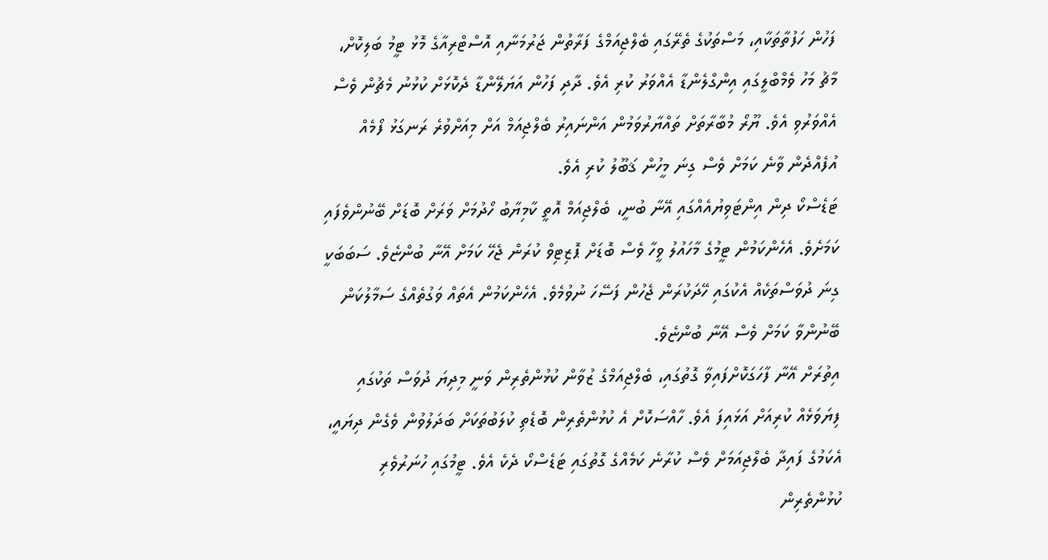ފަހުން ހަފުތާތަކާއި، މަސްތަކުގެ ތެރޭގައި ބެލްޖިއަމްގެ ފަރާތުން ޖަރުމަނާއި އޮސްޓްރިއާގެ މޮޅު ޓީމު ބަލިކޮށް، މާޗު މަހު ވެމްބްލީގައި އިންގްލެންޑާ އެއްވަރު ކުރި އެވެ. ދާދި ފަހުން އަޔަލޭންޑާ ދެކޮޅަށް ކުޅުނު މެޗުން ވެސް އެއްވަރުވި އެވެ. ޔޫރޯ މުބާރާތަށް ތައްޔާރުވަމުން އަންނައިރު ބެލްޖިއަމް އަށް މިއަށްވުރެ ރަނގަޅު ފޯމެއް އުފެއްދެން ވާނެ ކަމަށް ވެސް ގިނަ މީހުން ޤަބޫލު ކުރި އެވެ.
ޓަޑެސްކޯ ދިން އިންޓަވިޔުއެއްގައި އޭނާ ބުނީ، ބެލްޖިއަމް އޮތީ ކާމިޔާބު ހޯދުމަށް ވަރަށް ބޮޑަށް ބޭނުންވެފައި ކަމަށެވެ. އެހެންކަމުން ޓީމުގެ މާހައުލު ވީހާ ވެސް ބޮޑަށް ޕޮޒިޓިވް ކުރަން ޖެހޭ ކަމަށް އޭނާ ބުންޏެވެ. ސަބަބަކީ ގިނަ ދުވަސްތަކެއް އެކުގައި ހޭދަކުރަން ޖެހުން ފަސޭހަ ނުވުމެވެ. އެހެންކަމުން އެތައް ވަގުތެއްގެ ސަމާލުކަން ބޭނުންވާ ކަމަށް ވެސް އޭނާ ބުންޏެވެ.
އިތުރަށް އޭނާ ފާހަގަކޮށްފައިވާ ގޮތުގައި، ބެލްޖިއަމްގެ ޒުވާން ކުޅުންތެރިން ވަނީ މިދިޔަ ދުވަސް ތަކުގައި ފިޔަވަޅެއް ކުރިއަށް އަޅައިފަ އެވެ. ހާއްސަކޮށް އެ ކުޅުންތެރިން ބޮޑެތި ކުލަބުތަކަށް ބަދަލުވުން ވެގެން ދިޔައީ، އެކަމުގެ ފައިދާ ބެލްޖިއަމަށް ވެސް ކުރާނެ ކަމެއްގެ ގޮތުގައި ޓަޑެސްކޯ ދެކެ އެވެ. ޓީމުގައި ހުނަރުވެރި ކުޅުންތެރިން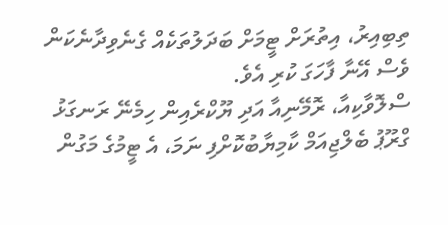ތިބިއިރު، އިތުރަށް ޓީމަށް ބަދަލުތަކެއް ގެނެވިދާނެކަން ވެސް އޭނާ ފާހަގަ ކުރި އެވެ.
ސްލޮވާކިއާ، ރޮމޭނިއާ އަދި ޔޫކްރެއިން ހިމެނޭ ރަނގަޅު ގްރޫޕު ބެލްޖިއަމް ކާމިޔާބުކޮށްފި ނަމަ، އެ ޓީމުގެ މަގުން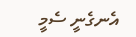އެނގެނީ ސެމީ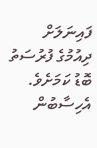ފައިނަލަށް ދިއުމުގެ ފުރުސަތު ބޮޑު ކަމަށެވެ. އެހިސާބުން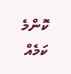ކޮންމެ ކަމެއް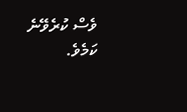ވެސް ކުރެވޭނެ ކަމެވެ.